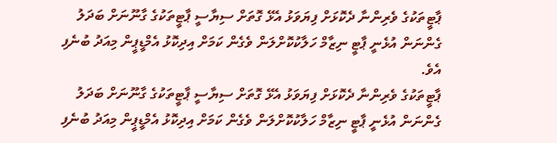ޕާޓީތަކުގެ ވެރިންނާ ދެކޮޅަށް ފިޔަވަޅު އެޅޭ ގޮތަށް ސިޔާސީ ޕާޓީތަކުގެ ގާނޫނަށް ބަދަލު ގެންނަން އުޅެނީ ޕާޓީ ނިޒާމް ހަލާކުކޮށްލަން ވެގެން ކަމަށް އިދިކޮޅު އެމްޑީޕީން މިއަދު ބުނެފި އެވެ.
ޕާޓީތަކުގެ ވެރިންނާ ދެކޮޅަށް ފިޔަވަޅު އެޅޭ ގޮތަށް ސިޔާސީ ޕާޓީތަކުގެ ގާނޫނަށް ބަދަލު ގެންނަން އުޅެނީ ޕާޓީ ނިޒާމް ހަލާކުކޮށްލަން ވެގެން ކަމަށް އިދިކޮޅު އެމްޑީޕީން މިއަދު ބުނެފި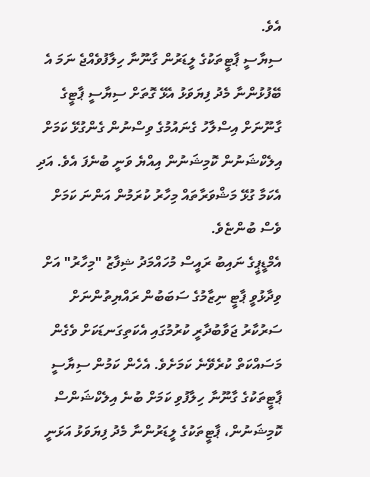އެވެ.
ސިޔާސީ ޕާޓީތަކުގެ ލީޑަރުން ގާނޫނާ ހިލާފުވެއްޖެ ނަމަ އެ ބޭފުޅުންނާ މެދު ފިޔަވަޅު އެޅޭ ގޮތަށް ސިޔާސީ ޕާޓީގެ ގާނޫނަށް އިސްލާހު ގެނައުމުގެ ވިސްނުން ގެންގުޅޭ ކަމަށް އިލެކްޝަނުން ކޮމިޝަނުން އިއްޔެ ވަނީ ބުނެފަ އެވެ. އަދި އެކަމާ ގުޅޭ މަޝްވަރާތައް މިހާރު ކުރަމުން އަންނަ ކަމަށް ވެސް ބުންޏެވެ.
އެމްޑީޕީގެ ނައިބު ރައީސް މުހައްމަދު ޝިފާޒު "މިހާރު" އަށް ވިދާޅުވީ ޕާޓީ ނިޒާމުގެ ސަބަބުން ރައްޔިތުންނަށް ސަރުކާރު ޖަވާބުދާރީ ކުރުމުގައި އެކަތިގަނޑަކަށް ވެގެން މަސައްކަތް ކުރެވޭނެ ކަމަށެވެ. އެހެން ކަމުން ސިޔާސީ ޕާޓީތަކުގެ ގާނޫނާ ހިލާފުވި ކަމަށް ބުނެ އިލެކްޝަންސް ކޮމިޝަނުން، ޕާޓީތަކުގެ ލީޑަރުންނާ މެދު ފިޔަވަޅު އަޅަނީ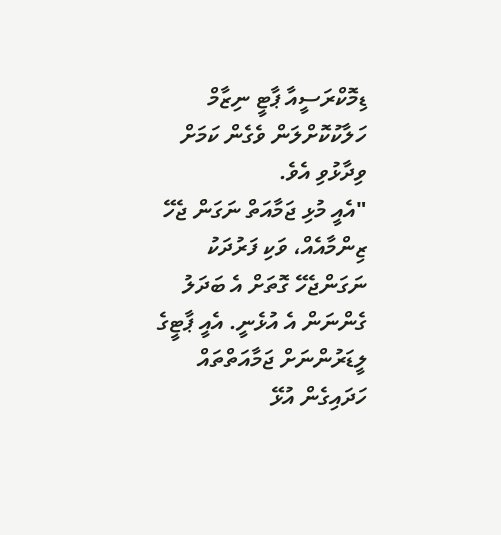ޑިމޮކްރަސީއާ ޕާޓީ ނިޒާމް ހަލާކުކޮށްލަން ވެގެން ކަމަށް ވިދާޅުވި އެވެ.
"އެއީ މުޅި ޖަމާއަތް ނަގަން ޖެހޭ ޒިންމާއެއް، ވަކި ފަރުދަކު ނަގަންޖެހޭ ގޮތަށް އެ ބަދަލު ގެންނަން އެ އުޅެނީ. އެއީ ޕާޓީގެ ލީޑަރުންނަށް ޖަމާއަތްތައް ހަދައިގެން އުޅޭ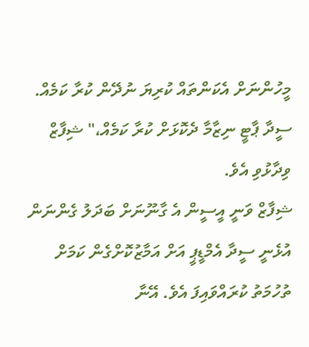މީހުންނަށް އެކަންތައް ކުރިޔަ ނުދޭން ކުރާ ކަމެއް. ސީދާ ޕާޓީ ނިޒާމާ ދެކޮޅަށް ކުރާ ކަމެއް،" ޝިފާޒް ވިދާޅުވި އެވެ.
ޝިފާޒް ވަނީ އީސީން އެ ގާނޫނަށް ބަދަލު ގެންނަން އުޅެނީ ސީދާ އެމްޑީޕީ އަށް އަމާޒުކޮށްގެން ކަމަށް ތުހުމަތު ކުރައްވައިފަ އެވެ. އޭނާ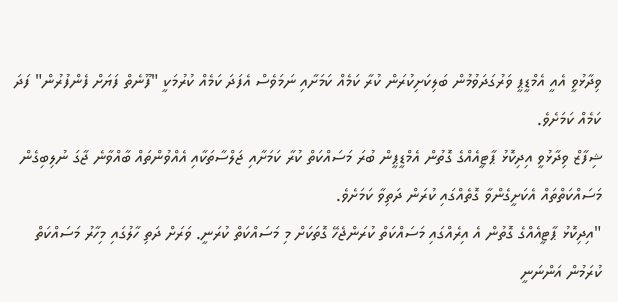ވިދާޅުވީ އެއީ އެމްޑީޕީ ވަރުގަދަވުމުން ބަލިކަށިކުރަން ކުރާ ކަމެއް ކަމަށާއި ނަމަވެސް އެފަދަ ކަމެއް ކުރުމަކީ "ފޫނެތް ފަޔަށް ފެންފުރުން" ފަދަ ކަމެއް ކަމަށެވެ.
ޝިފާޒް ވިދާޅުވީ އިދިކޮޅު ޕާޓީއެއްގެ ގޮތުން އެމްޑީޕީން ބުރަ މަސައްކަތް ކުރާ ކަމަށާއި ޖަލްސާތަކާއި އެއްވުންތައް ބާއްވާނެ ޖާގަ ނުލިބިގެން މަސައްކަތްތައް އެކަށީގެންވާ ގޮތެއްގައި ކުރަން ދަތިވާ ކަމަށެވެ.
"އިދިކޮޅު ޕާޓީއެއްގެ ގޮތުން އެ އިރެއްގައި މަސައްކަތް ކުރަންޖެހޭ ގޮތަކަށް މި މަސައްކަތް ކުރަނީ. ވަރަށް ދަތި ހާލުގައި މިހާރު މަސައްކަތް ކުރަމުން އަންނަނީ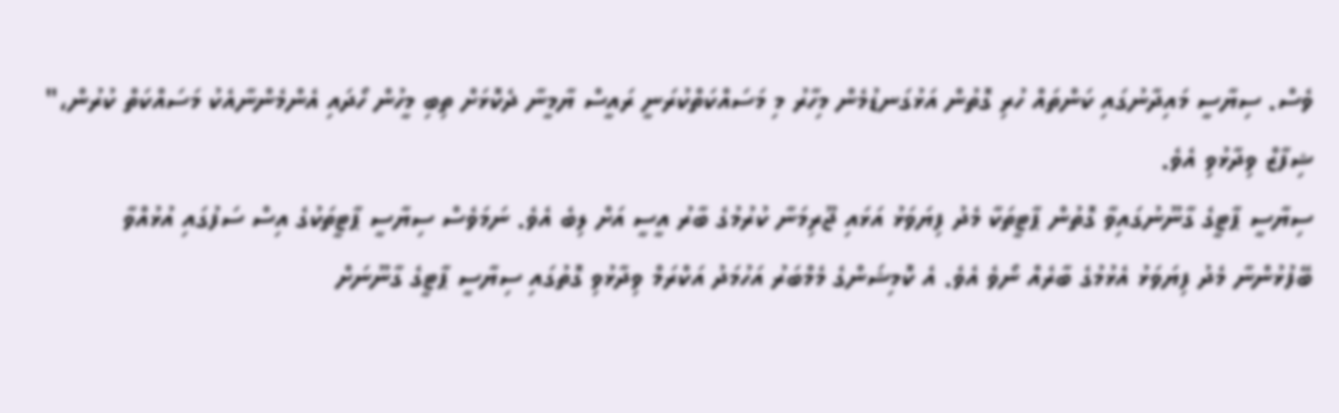ވެސް. ސިޔާސީ މައިދާނުގައި ކަންތައް ހުރި ގޮތުން އަޅުގަނޑުމެން މިހާރު މި މަސައްކަތްކުރަނީ ރައީސް ޔާމީނާ ދެކޮޅަށް ތިބި މީހުން ހޯދައި އެންމެންނާއެކު މަސައްކަތް ކުރުން،" ޝިފާޒް ވިދާޅުވި އެވެ.
ސިޔާސީ ޕާޓީގެ ގާނޫނުގައިވާ ގޮތުން ޕާޓީތަކާ މެދު ފިޔަވަޅު އަޅައި ޖޫރިމަނާ ކުރުމުގެ ބާރު އީސީ އަށް ލިބެ އެވެ. ނަމަވެސް ސިޔާސީ ޕާޓީތަކުގެ އިސް ސަފުގައި އުޅުއްވާ ބޭފުޅުންނާ މެދު ފިޔަވަޅު އެޅުމުގެ ބާރެއް ނޯވެ އެވެ. އެ ކޮމިޝަންގެ މެމްބަރު އަހުމަދު އަކްރަމް ވިދާޅުވި ގޮތުގައި ސިޔާސީ ޕާޓީގެ ގާނޫނަށް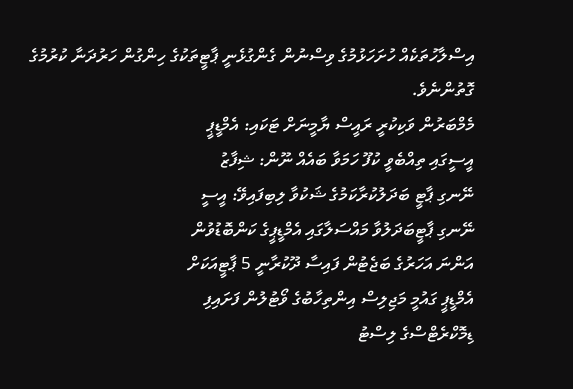އިސްލާހުތަކެއް ހުށަހަޅުމުގެ ވިސްނުން ގެންގުޅެނީ ޕާޓީތަކުގެ ހިންގުން ހަރުދަނާ ކުރުމުގެ ގޮތުންނެވެ.
މެމްބަރުން ވަކިކުރީ ރައީސް ޔާމީނަށް ޓަކައި: އެމްޑީޕީ
އީސީގައި ތިއްބެވީ ކުފޫ ހަމަވާ ބައެއް ނޫން: ޝިފާޒު
ނޭނގި ޕާޓީ ބަދަލުކުރާކަމުގެ ޝަކުވާ ލިބިފައިވޭ: އީސީ
ނޭނގި ޕާޓީބަދަލުވާ މައްސަލާގައި އެމްޑީޕީގެ ކަންބޮޑުވުން
އަންނަ އަހަރުގެ ބަޖެޓުން ފައިސާ ދޫކުރާނީ 5 ޕާޓީއަކަށް
އެމްޑީޕީ ގައުމީ މަޖިލިސް އިންތިހާބުގެ ވޯޓުލުން ފަށައިފި
ޑިމޮކްރެޓްސްގެ ލިސްޓު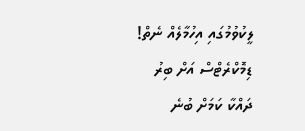ލީކުވުމުގައި އިހުމާލެއް ނެތް!
ޑިމޮކްރެޓްސް އަށް ބިރު ދައްކާ ކަމަށް ބުނެ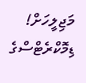މަޖިލީހަށް!
ޑިމޮކްރެޓްސްގެ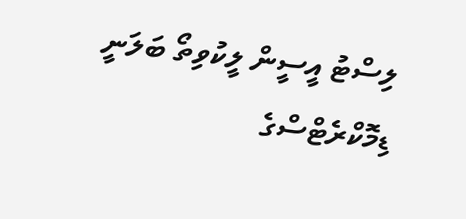ލިސްޓު އީސީން ލީކުވިތޯ ބަލަނީ
ޑިމޮކްރެޓްސްގެ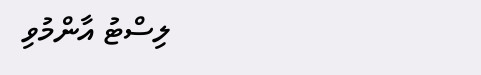ލިސްޓު އާންމުވި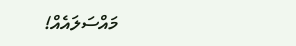މައްސަލައެއް!